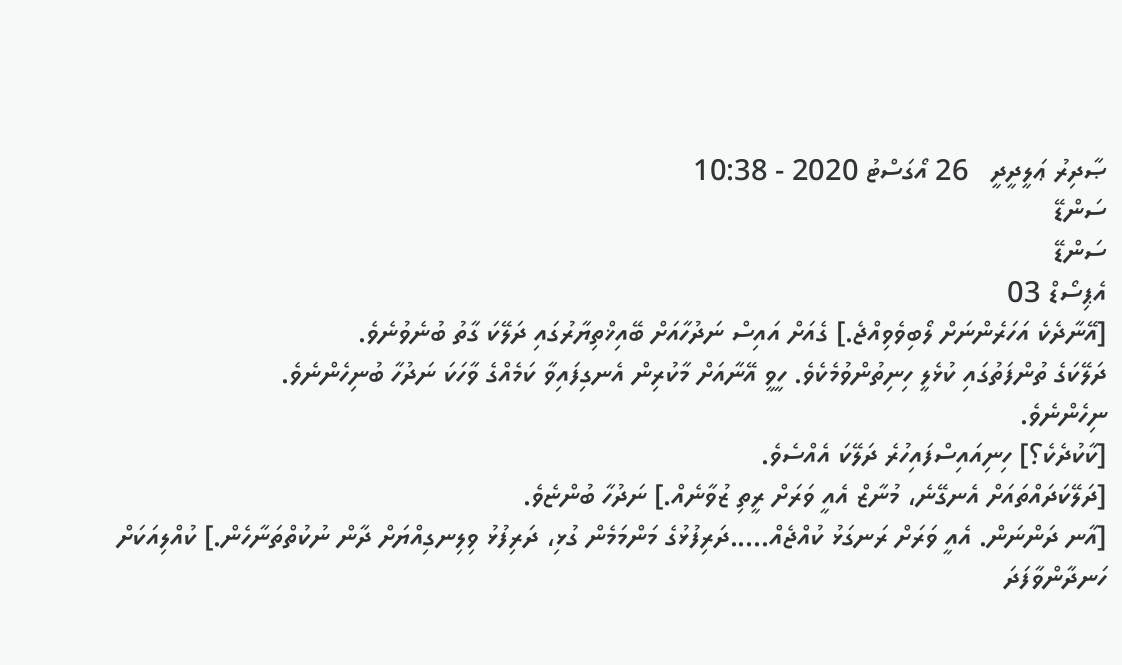ޞާދިރު ޢަލީދީދީ   26 އޯގަސްޓު 2020 - 10:38
ސަންޑޭ
ސަންޑޭ
އެޕިސޯޑް 03
[އޭނާދެކެ އަހަރެންނަށް ލޯބިވެވިއްޖެ.] ގެއަށް އައިސް ނަދުހާއަށް ބޭއިޚްތިޔާރުގައި ދަލޭކަ ގާތު ބުނެވުނެވެ.
ދަލޭކަގެ ތުންފަތުގައި ކުޅެލީ ހިނިތުންވުމެކެވެ. ހީވީ އޭނާއަށް މާކުރިން އެނގިފައިވާ ކަމެއްގެ ވާހަކަ ނަދުހާ ބުނިހެންނެވެ.
ނިހެންނެވެ.
[ކާކުދެކެ؟] ހިނިއައިސްފައިހުރެ ދަލޭކަ އެއްސެވެ.
[ދަލޭކަދައްތައަށް އެނގޭނެ، މުނާޒް އެއީ ވަރަށް ރީތި ޒުވާނެއް.] ނަދުހާ ބުންޏެވެ.
[އާނ ދަންނަން. އެއީ ވަރަށް ރަނގަޅު ކުއްޖެއް.....ދަރިފުޅުގެ މަންމަމެން ގުޅި، ދަރިފުޅު ވިލިނގިއްޔަށް ދާން ނުކުތްތަނާހެން.] ކުއްލިއަކަށް ހަނދާންވާފަދަ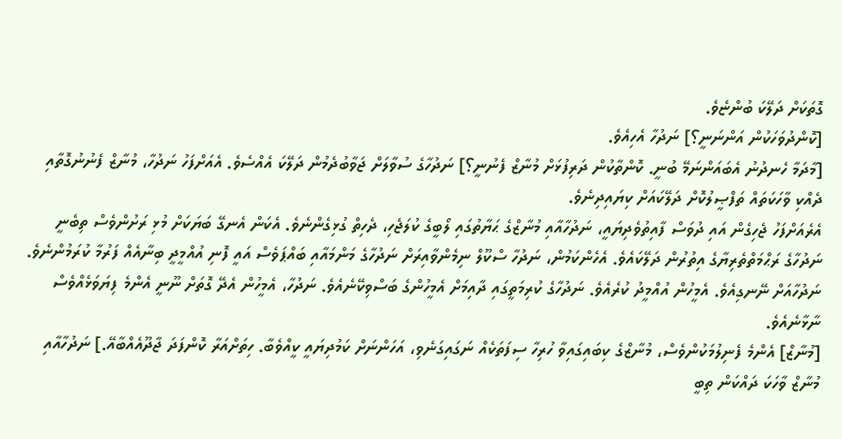ގޮތަކަށް ދަލޭކަ ބުންޏެވެ.
[ކޮންދުވަހަކުން އަންނަނީ؟] ނަދުހާ އެހިއެވެ.
[މާދަމާ ހެނދުނު އެބައަންނަމޭ ބުނީ. ކޮންތާކުން ދަރިފުޅަށް މުނާޒް ފެނުނީ؟] ނަދުހާގެ ސުވާލަށް ޖަވާބުދެމުން ދަލޭކަ އެއްސެވެ. އެއަށްފަހު ނަދުހާ، މުނާޒް ފެނުނުގޮތާއި ދެއްކި ވާހަކަތައް ތަފްޞީލުކޮށް ދަލޭކައަށް ކިޔައިދިނެވެ.
އެރެއަށްފަހު ޖެހިގެން އައި ދުވަސް ފާއިތުވެދިޔައީ، ނަދުހާއާއި މުނާޒްގެ ޙަޔާތުގައި ލޯބީގެ ކުލަޖެހި، ދެހިތް ގުޅިގެންނެވެ. އެކަން އެނގޭ ބަޔަކަށް މުޅި ރަށުންވެސް ތިބެނީ ނަދުހާގެ ރަޙްމަތްތެރިޔާގެ އިތުރުން ދަލޭކައެވެ. އެހެންކަމުން، ނަދުހާ ސްކޫލް ނިމެންވާއިރަށް ނަދުހާގެ މަންމައާއި ބައްޕަވެސް އައީ ފޮނި އުއްމީދީ ބިނާއެއް ފަރުމާ ކުރަމުންނެވެ. ނަދުހާއަށް ނޭނގިއެވެ. އެމީހުން އުއްމީދު ކުރެއެވެ. ނަދުހާގެ ކުރިމަތީގައި ދާއިމަށް އެމީހުންގެ ބަސްވިކޭނެއެވެ. ނަދުހާ، އެމީހުން އެދޭ ގޮތަށް ނޫނީ އެންމެ ފިޔަވަޅެއްވެސް ނާޅާނެއެވެ.
[މުނާޒް] އެންމެ ފެނިލުމަކުންވެސް، މުނާޒްގެ ކިބައިގައިވާ ހުރިހާ ސިފަތަކެއް ނަގައިގަނެވި، އަހަންނަށް ކަމުދިޔައީ ކީއްވެބާ. ހިތަށްއަރާ ކޮންފަދަ ޖާދޫއެއްބާއޭ.] ނަދުހާއާއި މުނާޒް ވާހަކަ ދައްކަން ތިބީ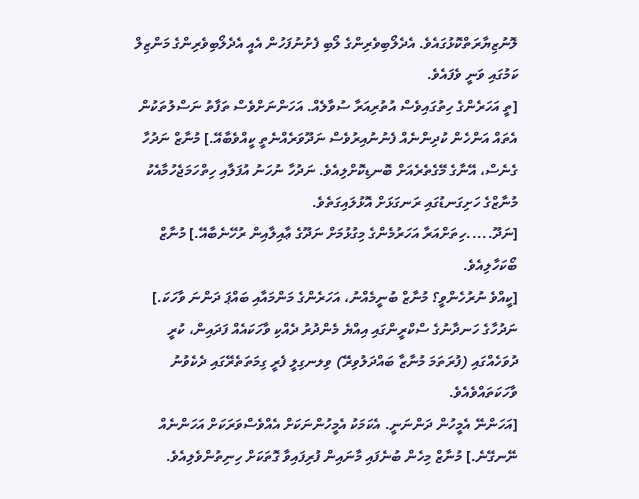ލޮނުޒިޔާރަތްކޮޅުގައެވެ. އެދެލޯބިވެރިންގެ ލޯބި ފެށުނުފަހުން އެއީ އެދެލޯބިވެރިންގެ މަންޒިލް ކަމުގައި ވަނީ ވެފައެވެ.
[ތީ އަހަރެންގެ ހިތުގައިވެސް އުތުރިއަރާ ސުވާލެއް. އަހަންނަށްވެސް ތަފާތު ނަސްލުތަކުން އެތައް އަންހެން ކުދިންނެއް ފެނުނުއިރުވެސް ނަދޫވަރެއްނެތީ ކީއްވެބާއޭ.] މުނާޒް ނަދުހާ ގެނެސް، އޭނާގެ މޭގެތެރެއަށް ބޮނޑިކޮށްލިއެވެ. ނަދުހާ ނުހަނު އުފަލާއި ހިތްހަމަޖެހުމާއެކު މުނާޒްގެ ހަށިގަނޑުގައި ރަނގަޅަށް އޮޅުލައިގަތެވެ.
[ނަދޫ.....ހިތަށްއަރާ އަހަރުމެންގެ މިގުޅުމަށް ނަދޫގެ ޢާއިލާއިން ރުހޭނެބާއޭ.] މުނާޒް ބޯކަހާލިއެވެ.
[ކީއްވެ ނުރުހެންވީ؟ މުނާޒް ބުނީމެއްނު، އަހަރެންގެ މަންމައާއި ބައްޕަ ދަންނަ ވާހަކަ.] ނަދުހާގެ ހަނދާނުގެ ސްކްރީންގައި އިއްޔެ މެންދުރު ދެއްކި ވާހަކައެއް ފަދައިން، ކުރީ ދުވަހެއްގައި (ފުރަތަމަ މުނާޒާ ބައްދަލުވިރޭ) ވިލނގިލީ ފެރީ ގިމަތަތެރޭގައި ދެކެވުނު ވާހަކަތައްވެއެވެ.
[އަހަންނޭ އެމީހުން ދަންނަނީ. އެކަމަކު އެމީހުންނަކަށް އެއްވެސްވަރަކަށް އަހަންނެއް ނޭނގޭނެ.] މުނާޒް މިހެން ބުނެފައި މާނައިން ފުރިފައިވާ ގޮތަކަށް ހިނިތުންވެލިއެވެ.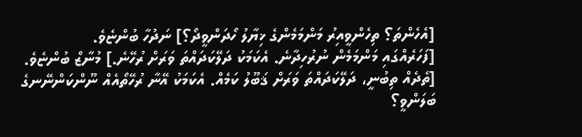[އެހެންތަ؟ ތިހެންވީއިރު މަންމަމެންގެ ޚިޔާލު ހޯދަންވީދޯ؟] ނަދުހާ ބުންޏެވެ.
[ފަހަރެއްގައި މަންމަމެން ނުރުހިދާނެ. އެކަމަކު ދަލޭކަދައްތަ ވަރަށް ރުހޭނެ.] މުނާޒް ބުންޏެވެ.
[ތެދެއް ތިބުނީ، ދަލޭކަދައްތަ ވަރަށް ޤަބޫލު ކަމެއް. އެކަމަކު އޭނާ ރުހޭތޯއެއް ނޫންކަންނޭނގެ ބަލަންވީ؟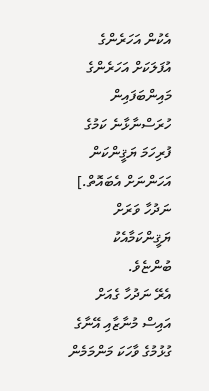އެކުން އަހަރެންގެ އުފަލަކަށް އަހަރެންގެ މައިންބަފައިން ހުރަސްނާޅާނެ ކަމުގެ ފުރިހަމަ ޔަޤީންކަން އަހަންނަށް އެބައޮތް.] ނަދުހާ ވަރަށް ޔަޤީންކަމާއެކު ބުންޏެވެ.
އެރޭ ނަދުހާ ގެއަށް އައިސް މުނާޒާއި އޭނާގެ ގުޅުމުގެ ވާހަކަ މަންމަމެން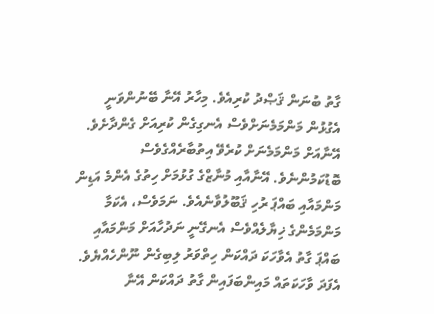ގާތު ބުނަން ޤަޞްދު ކުރިއެވެ. މިހާރު އޭނާ ބޭނުންވަނީ އެގުޅުން މަންމަމެނަށްވެސް އެނގިގެން ކުރިއަށް ގެންދާށެވެ. އޭނާއަށް މަންމަމެނަށް ކުރެވޭ އިތުބާރެއްގެވެސް ބޮޑުކަމުންނެވެ. އޭނާއާއި މުނާޒްގެ ގުޅުމަށް ހިތުގެ އެންމެ އަޑިން މަންމައާއި ބައްޕަ ރުހި ޤަބޫލުވާނެއެވެ. ނަމަވެސް، އެކަމާ މަންމަމެންގެ ޚިޔާލެއްވެސް އެނގޭނީ ނަދުހާއަށް މަންމައާއި ބައްޕަ ގާތު އެވާހަކަ ދައްކަން ހިތްވަރު ލިބިގެން ނޫންހެއްޔެވެ. އެފަދަ ވާހަކަތައް މައިންބަފައިން ގާތު ދައްކަން އޭނާ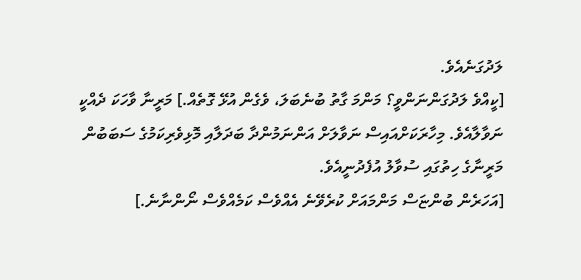ލަދުގަނެއެވެ.
[ކީއްވެ ލަދުގަންނަންވީ؟ މަންމަ ގާތު ބުނެބަލަ، ވެގެން އުޅޭ ގޮތެއް.] މަރީނާ ވާހަކަ ދެއްކީ ނަވާލާއެވެ. މިހާރަކަށްއައިސް ނަވާލަށް އަންނަމުންދާ ބަދަލާއި މޮޅިވެރިކަމުގެ ސަބަބުން މަރީނާގެ ހިތުގައި ސުވާލު އުފެދުނީއެވެ.
[އަހަރެން ބުންޏަސް މަންމައަށް ކުރެވޭނެ އެއްވެސް ކަމެއްވެސް ނޯންނާނެ.]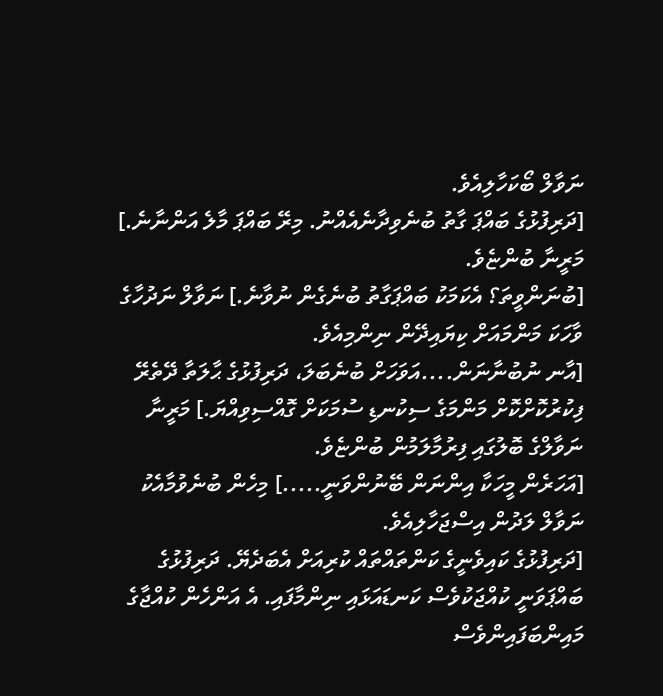ނަވާލް ބޯކަހާލިއެވެ.
[ދަރިފުޅުގެ ބައްޕަ ގާތު ބުނެވިދާނެއެއްނު. މިރޭ ބައްޕަ މާލެ އަންނާނެ.] މަރީނާ ބުންޏެވެ.
[ބުނަންވީތަ؟ އެކަމަކު ބައްޕަގާތު ބުނެގެން ނުވާނެ.] ނަވާލް ނަދުހާގެ ވާހަކަ މަންމައަށް ކިޔައިދޭން ނިންމިއެވެ.
[އާނ ނުބުނާނަން....އަވަހަށް ބުނެބަލަ، ދަރިފުޅުގެ ޙާލަތާ ދޭތެރޭ ފިކުރުކޮށްކޮށް މަންމަގެ ސިކުނޑި ސުމަކަށް ގޮއްސިވިއްޔަ.] މަރީނާ ނަވާލްގެ ބޮލުގައި ފިރުމާލަމުން ބުންޏެވެ.
[އަހަރެން މީހަކާ އިންނަން ބޭނުންވަނީ.....] މިހެން ބުނެވުމާއެކު ނަވާލް ލަދުން އިސްޖަހާލިއެވެ.
[ދަރިފުޅުގެ ކައިވެނީގެ ކަންތައްތައް ކުރިއަށް އެބަދެޔޭ. ދަރިފުޅުގެ ބައްޕަވަނީ ކުއްޖަކުވެސް ކަނޑައަޅައި ނިންމާފައި. އެ އަންހެން ކުއްޖާގެ މައިންބަފައިންވެސް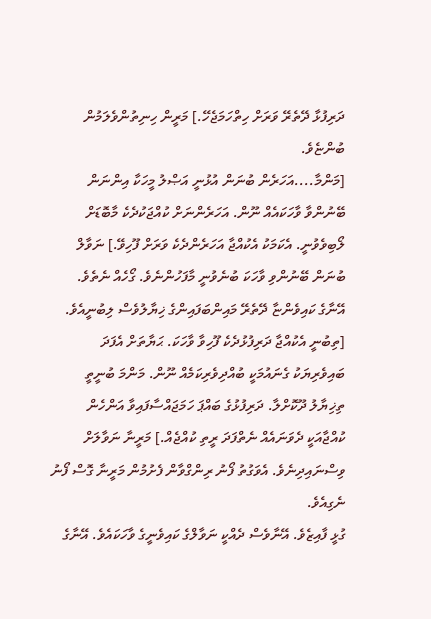ދަރިފުޅާ ދޭތެރޭ ވަރަށް ހިތްހަމަޖެހޭ.] މަރީން ހިނިތުންވެލަމުން ބުންޏެވެ.
[މަންމާ....އަހަރެން ބުނަން އުޅުނީ އަޞްލު މީހަކާ އިންނަން ބޭނުންވާ ވާހަކައެއް ނޫން. އަހަރެންނަށް ކުއްޖަކުދެކެ މާބޮޑަށް ލޯބިވެވުނީ. އެކަމަކު އެކުއްޖާ އަހަރެންދެކެ ވަރަށް ފޫހިވޭ.] ނަވާލް ބުނަން ބޭނުންވި ވާހަކަ ބުނެވުނީ މާފަހުންނެވެ. ގޯހެއް ނެތެވެ. އޭނާގެ ކައިވެންޏާ ދޭތެރޭ މައިންބަފައިންގެ ޚިޔާލުވެސް ލިބުނީއެވެ.
[ތިބުނީ އެކުއްޖާ ދަރިފުޅުދެކެ ފޫހިވާ ވާހަކަ. ޙަޔާތަށް އެފަދަ ބައިވެރިޔަކު ގެނައުމަކީ ބުއްދިވެރިކަމެއް ނޫން. މަންމަ ބުނީތީ ތިޚިޔާލު ދޫކޮށްލާ. ދަރިފުޅުގެ ބައްޕަ ހަމަޖައްސާފައިވާ އަންހެން ކުއްޖާއަކީ ދެވަނައެއް ނެތްފަދަ ރީތި ކުއްޖެއް.] މަރީނާ ނަވާލަށް ވިސްނައިދިނެވެ. އެވަގުތު ފޯނު ރިންގްވާން ފެށުމުން މަރީނާ ގޮސް ފޯނު ނެގިއެވެ.
ގުޅީ ފާއިޒެވެ. އޭނާވެސް ދެއްކީ ނަވާލްގެ ކައިވެނީގެ ވާހަކައެވެ. އޭނާގެ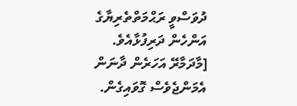ދުވަސްވީ ރަޙްމަތްތެރިޔާގެ އަންހެން ދަރިފުޅާއެވެ.
[މާދަމާރޭ އަހަރެން ދާނަން އެމަންޖެވެސް ގޮވައިގެން.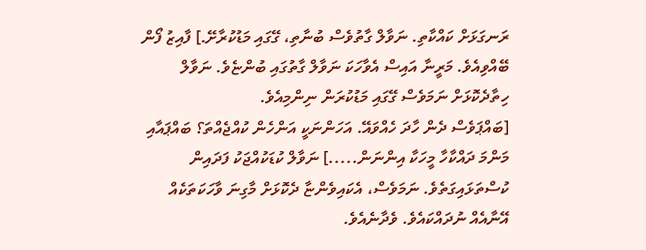ރަނގަޅަށް ކައްކާތި. ނަވާލް ގާތުވެސް ބުނާތި، ގޭގައި މަޑުކުރާށޭ.] ފާއިޒު ފޯން ބޭއްވިއެވެ. މަރީނާ އައިސް އެވާހަކަ ނަވާލް ގާތުގައި ބުންޏެވެ. ނަވާލް ހިތާދެކޮޅަށް ނަމަވެސް ގޭގައި މަޑުކުރަން ނިންމިއެވެ.
[ބައްޕަވެސް ދެން ހާދަ ހެއްވައޭ. އަހަންނަކީ އަންހެން ކުއްޖެއްތަ؟ ބައްޕައާއި މަންމަ ދައްކާހާ މީހަކާ އިންނަން.....] ނަވާލް ކުޑަކުއްޖަކު ފަދައިން ކުސްތަޅައިގަތެވެ. ނަމަވެސް، އެކައިވެންޏާ ދެކޮޅަށް މާގިނަ ވާހަކަތަކެއް އޭނާއެއް ނުދައްކައެވެ. ވެދާނެއެވެ.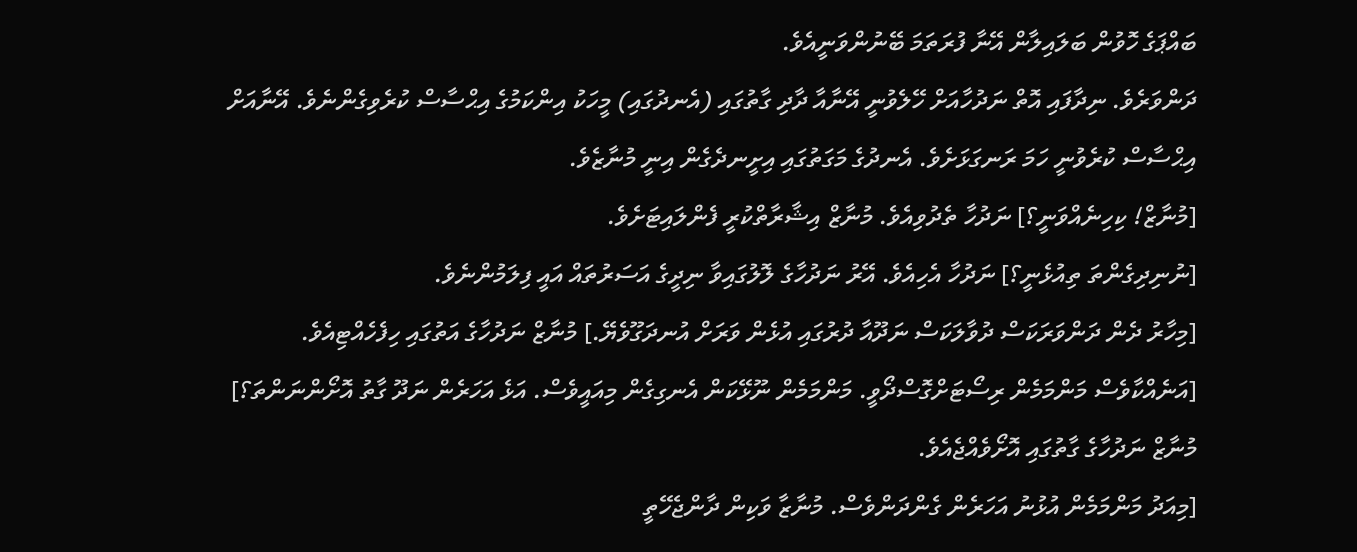ބައްޕަގެ ހޮވުން ބަލައިލާން އޭނާ ފުރަތަމަ ބޭނުންވަނީއެވެ.
ދަންވަރެވެ. ނިދާފައި އޮތް ނަދުހާއަށް ހޭލެވުނީ އޭނާއާ ދާދި ގާތުގައި (އެނދުގައި) މީހަކު އިންކަމުގެ އިޙްސާސް ކުރެވިގެންނެވެ. އޭނާއަށް އިޙްސާސް ކުރެވުނީ ހަމަ ރަނގަޅަށެވެ. އެނދުގެ މަގަތުގައި އިށީނދެގެން އިނީ މުނާޒެވެ.
[މުނާޒް! ކިހިނެއްވަނީ؟] ނަދުހާ ތެދުވިއެވެ. މުނާޒް އިޝާރާތްކުރީ ފެންލައިޓަށެވެ.
[ނުނިދިގެންތަ ތިއުޅެނީ؟] ނަދުހާ އެހިއެވެ. އޭރު ނަދުހާގެ ލޮލުގައިވާ ނިދީގެ އަސަރުތައް އައީ ފިލަމުންނެވެ.
[މިހާރު ދެން ދަންވަރަކަސް ދުވާލަކަސް ނަދޫއާ ދުރުގައި އުޅެން ވަރަށް އުނދަގޫވެޔޭ.] މުނާޒް ނަދުހާގެ އަތުގައި ހިފެހެއްޓިއެވެ.
[އަނެއްކާވެސް މަންމަމެން ރިސޯޓަށްގޮސްދޯވީ. މަންމަމެން ނޫޅޭކަން އެނގިގެން މިއައީވެސް. އަޅެ އަހަރެން ނަދޫ ގާތު އޮށޯންނަންތަ؟] މުނާޒް ނަދުހާގެ ގާތުގައި އޮށޯވެއްޖެއެވެ.
[މިއަދު މަންމަމެން އުޅުނު އަހަރެން ގެންދަންވެސް. މުނާޒާ ވަކިން ދާންޖެހޭތީ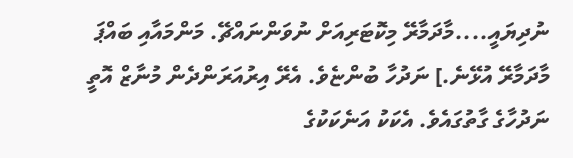ނުދިޔައީ....މާދަމާރޭ މިކޮޓަރިއަށް ނުވަންނައްޗޭ. މަންމައާއި ބައްޕަ މާދަމާރޭ އުޅޭނެ.] ނަދުހާ ބުންޏެވެ. އެރޭ އިރުއަރަންދެން މުނާޒް އޮތީ ނަދުހާގެ ގާތުގައެވެ. އެކަކު އަނެކަކުގެ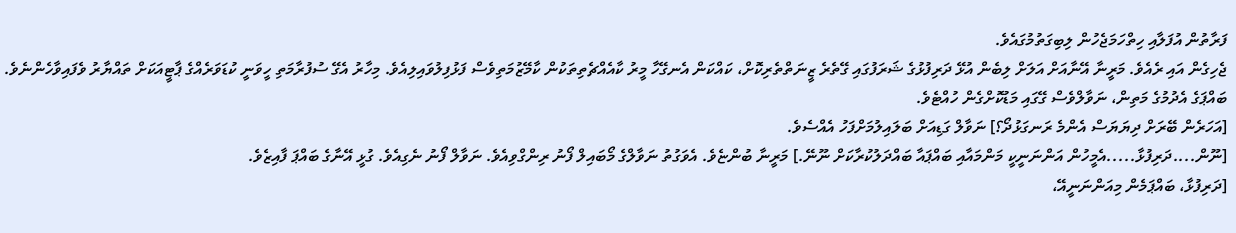ފަރާތުން އުފަލާއި ހިތްހަމަޖެހުން ލިބިގަތުމުގައެވެ.
ޖެހިގެން އައި ރެއެވެ. މަރީނާ އޭނާއަށް އަލަށް ލިބެން އުޅޭ ދަރިފުޅުގެ ޝަރަފުގައި ގޭތެރެ ޒީނަތްތެރިކޮށް، ކައްކަން އެނގޭހާ މީރު ކާއެއްޗެތިތަކުން ކާމޭޒުމަތިވެސް ފަޅުފިލުވައިލިއެވެ. މިހާރު އެގޭ ސުފުރާމަތި ހީވަނީ ކުޑަވަރެއްގެ ޕާޓީއަކަށް ތައްޔާރު ވެފައިވާހެންނެވެ. ބައްޕަގެ އެދުމުގެ މަތިން، ނަވާލްވެސް ގޭގައި މަޑުކޮށްގެން ހުއްޓެވެ.
[އަހަރެން ބޭރަށް ދިޔަޔަސް އެންމެ ރަނގަޅުދޯ؟] ނަވާލް ގަޑިއަށް ބަލައިލުމަށްފަހު އެއްސެވެ.
[ނޫން....ދަރިފުޅާ.....އެމީހުން އަންނަނީކީ މަންމައާއި ބައްޕައާ ބައްދަލުކުރާކަށް ނޫނޭ.] މަރީނާ ބުންޏެވެ. އެވަގުތު ނަވާލްގެ މޯބައިލް ފޯނު ރިންގްވިއެވެ. ނަވާލް ފޯނު ނެގިއެވެ. ގުޅީ އޭނާގެ ބައްޕަ ފާއިޒެވެ.
[ދަރިފުޅާ، ބައްޕަމެން މިއަންނަނީއޭ،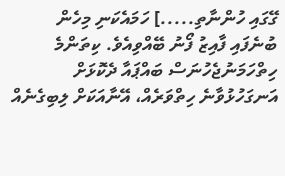ގޭގައި ހުންނާތި.....] ހަމައެކަނި މިހެން ބުނެފައި ފާއިޒު ފޯނު ބޭއްވިއެވެ. ކިތަންމެ ހިތްހަމަނުޖެހުނަސް ބައްޕައާ ދެކޮޅަށް އަނގަހުޅުވާނެ ހިތްވަރެއް، އޭނާއަކަށް ލިބިގެނެއް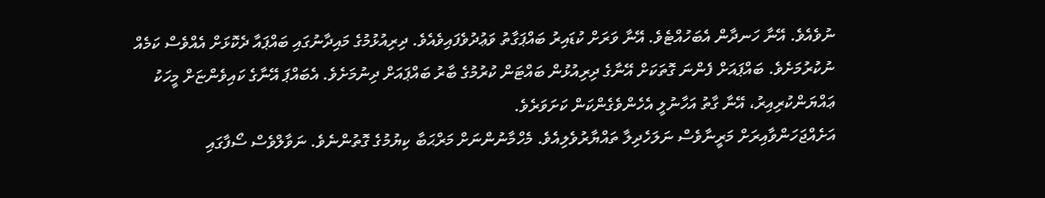ނުވެއެވެ. އޭނާ ހަނދާން އެބަހުއްޓެވެ. އޭނާ ވަރަށް ކުޑައިރު ބައްޕަގާތު ވަޢުދުވެފައިވެއެވެ. ދިރިއުޅުމުގެ މައިދާނުގައި ބައްޕައާ ދެކޮޅަށް އެއްވެސް ކަމެއް ނުކުރުމަށެވެ. ބައްޕައަށް ފެންނަ ގޮތަކަށް އޭނާގެ ދިރިއުޅުން ބައްޓަން ކުރުމުގެ ބާރު ބައްޕައަށް ދިނުމަށެވެ. އެބައްޕަ އޭނާގެ ކައިވެންޏަށް މީހަކު ޢައްޔަންކުރިއިރު، އޭނާ ގާތު އަހާނުލީ އެހެންވެގެންކަން ކަށަވަރެވެ.
އަށެއްޖަހަންވާއިރަށް މަރީނާވެސް ނަލަހެދިލާ ތައްޔާރުވެލިއެވެ. މެހްމާނުންނަށް މަރްޙަބާ ކިޔުމުގެ ގޮތުންނެވެ. ނަވާލްވެސް ސޯފާގައި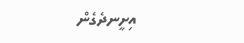އިށީނދެގެން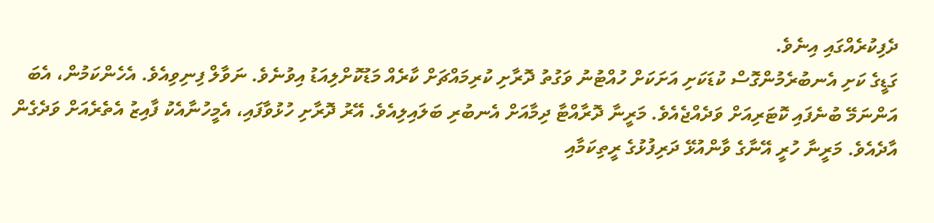ދެފިކުރެއްގައި އިނެވެ.
ގަޑީގެ ކަށި އެނބުރެމުންގޮސް ކުޑަކަށި އަށަކަށް ހުއްޓުނު ވަގުތު ދޮރާށި ކުރިމައްޗަށް ކާރެއް މަޑުކޮށްލިއަޑު އިވުނެވެ. ނަވާލް ފިނިވިއެވެ. އެހެންކަމުން، އެބަ އަންނަމޭ ބުނެފައި ކޮޓަރިއަށް ވަދެއްޖެއެވެ. މަރީނާ ދޮރާއްޓާ ދިމާއަށް އެނބުރި ބަލައިލިއެވެ. އޭރު ދޮރާށި ހުޅުވާފައި، އެމީހުނާއެކު ފާއިޒު އެތެރެއަށް ވަދެގެން އާދެއެވެ. މަރީނާ ހުރީ އޭނާގެ ވާންއުޅޭ ދަރިފުޅުގެ ރީތިކަމާއި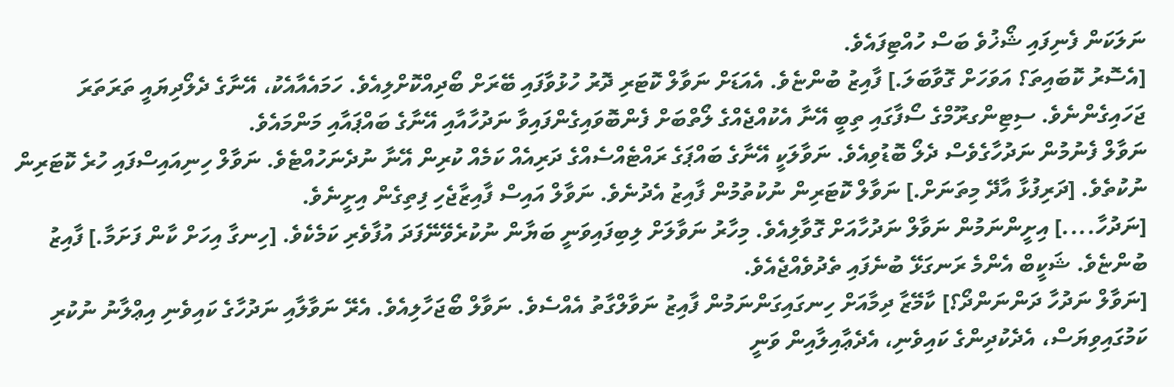ނަލަކަން ފެނިފައި ޝޯޚުވެ ބަސް ހުއްޓިފައެވެ.
[އެސޮރު ކޮބައިތަ؟ އަވަހަށް ގޮވާބަލަ.] ފާއިޒު ބުންޏެވެ. އެއަޑަށް ނަވާލް ކޮޓަރި ދޮރު ހުޅުވާފައި ބޭރަށް ބޯދިއްކޮށްލިއެވެ. ހަމައެއާއެކު، އޭނާގެ ދެލޯދިޔައީ ތަރަތަރަ ޖަހައިގެންނެވެ. ސިޓިންގރޫމްގެ ސޯފާގައި ތިބީ އޭނާ އެކުއްޖެއްގެ ލޯތްބަށް ފެންބޮވައިގެންފައިވާ ނަދުހާއާއި އޭނާގެ ބައްޕައާއި މަންމައެވެ.
ނަވާލް ފެނުމުން ނަދުހާގެވެސް ދެލޯ ބޮޑުވިއެވެ. ނަވާލަކީ އޭނާގެ ބައްޕަގެ ރައްޓެއްސެއްގެ ދަރިއެއް ކަމެއް ކުރިން އޭނާ ނުދެނަހުއްޓެވެ. ނަވާލް ހިނިއައިސްފައި ހުރެ ކޮޓަރިން ނުކުތެވެ. [ދަރިފުޅާ އާދޭ މިތަނަށް.] ނަވާލް ކޮޓަރިން ނުކުތުމުން ފާއިޒު އެދުނެވެ. ނަވާލް އައިސް ފާއިޒާޖެހި ފިތިގެން އިށީނެވެ.
[ނަދުހާ....] އިށީންނަމުން ނަވާލް ނަދުހާއަށް ގޮވާލިއެވެ. މިހާރު ނަވާލަށް ލިބިފައިވަނީ ބަޔާން ނުކުރެވޭނޭފަދަ އުފާވެރި ކަމެކެވެ. [ހިނގާ އިހަށް ކާން ފަށަމާ.] ފާއިޒު ބުންޏެވެ. ޝަކީބް އެންމެ ރަނގަޅޭ ބުނެފައި ތެދުވެއްޖެއެވެ.
[ނަވާލް ނަދުހާ ދަންނަންދޯ؟] ކާމޭޒާ ދިމާއަށް ހިނގައިގަންނަމުން ފާއިޒު ނަވާލްގާތު އެއްސެވެ. ނަވާލް ބޯޖަހާލިއެވެ. އެރޭ ނަވާލާއި ނަދުހާގެ ކައިވެނި އިޢްލާނު ނުކުރި ކަމުގައިވިޔަސް، އެދެކުދިންގެ ކައިވެނި، އެދެޢާއިލާއިން ވަނީ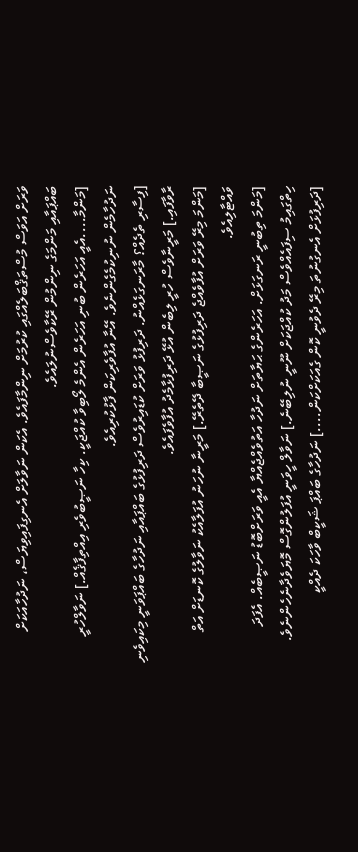ވަރަށް އަވަސް މުސްތަޤްބަލެއްގައި ކުރުމަށް ނިންމާފައެވެ. އެކަން ނަވާލަށް އެނގިފައިވިޔަސް، ނަދުހާއަކަށް ބައްޕައާއި މަންމަގެ ނިންމުން ރޭކާވެސްނުލައެވެ.
[މަންމާ....އެއީ އަހަރެން ބުނި އަހަރެން އެންމެ ލޯބިވާ ކުއްޖަކީ. ކިހާ ނަޞީބުވެރި އިއްތިފާޤެއް.] ނަވާލްހުރީ ނަދުހާމެން ނުނިކުމެގެންނެވެ. އޭނާ އުފާވެރިކަން ފާޅުކުރިއެވެ.
[ފިސާރި ތެދެއް؟ މާރަނގަޅެއްނު. ދަރިފުޅު ވަރަށް ކުޑައިރުވެސް ދަރިފުޅުގެ ބައްޕައާއި ނަދުހާގެ ބައްޕަވަނީ މިކައިވެނި ރާވާފައި.] މަރީނާވެސް ހުރީ ލިބެން އުޅޭ ދަރިފުޅާމެދު އުފާވެފައެވެ.
[މަންމަ މިރޭ ވަރަށް އުފާވެއްޖެ ދަރިފުޅުގެ ނަޞީބާ ދޭތެރޭ.] މަރީނާ ނުހަނު އުފަލާއެކު ނަވާލުގެ ކޮނޑަށް އަތް ވައްޓާލިއެވެ.
[މަންމަ ތިބުނީ ރަނގަޅަށް. އަހަރެންގެ ޙަޔާތަށް ނަދުހާ އަތުވެއްޖެއްޔާ އެއީ ވަރަށްބޮޑު ނަޞީބެއް. އެފަދަ ހިތްގައިމު ސިފައެއްވެސް މަދު ކުއްޖަކަށް ނޫނީ ނުލިބޭނެ.] ނަވާލް ހީވަނީ އުފަލުންގޮސް މޮޔަވެދާނެހެންނެވެ.
[ދަރިފުޅަށް އެނގުނުތަ މިރޭ ދެވުނީ ކޮން ގެއަކަށްކަން....] ނަދުހާގެ ބައްޕަ ޝަކީބް ވާހަކަ ދެއްކީ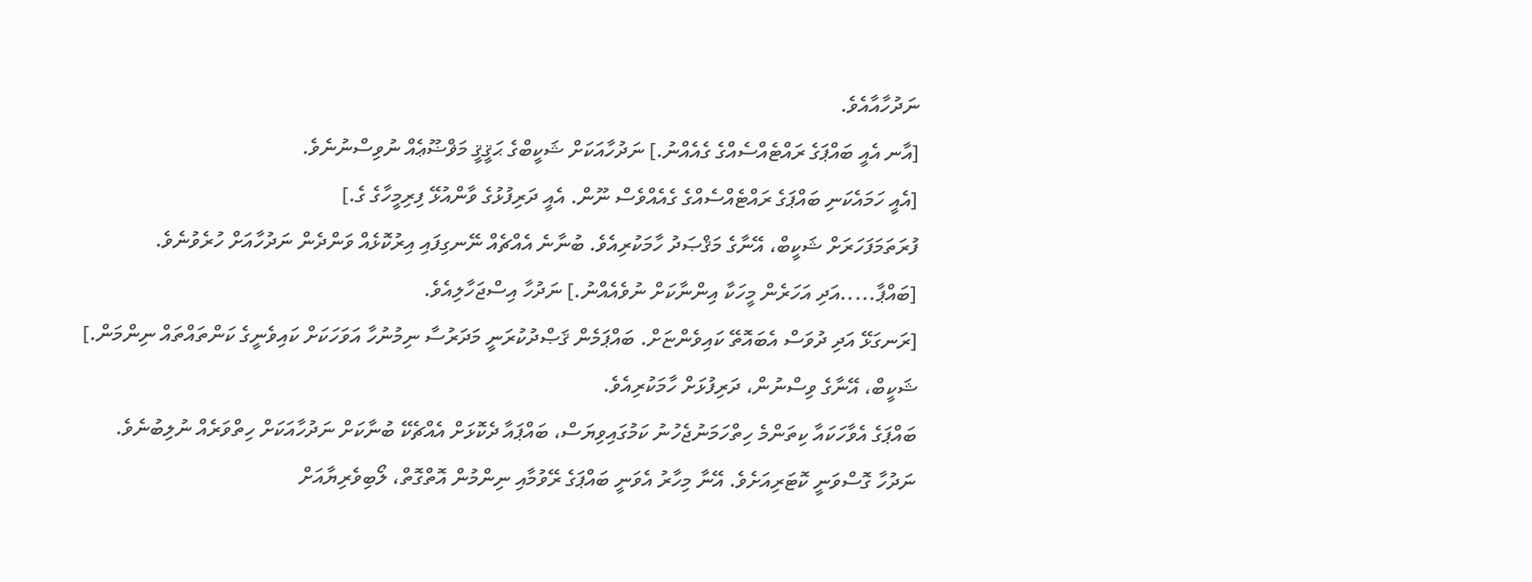ނަދުހާއާއެވެ.
[އާނ އެއީ ބައްޕަގެ ރައްޓެއްސެއްގެ ގެއެއްނު.] ނަދުހާއަކަށް ޝަކީބްގެ ޙަޤީޤީ މަޥްޟޫޢެއް ނުވިސްނުނެވެ.
[އެއީ ހަމައެކަނި ބައްޕަގެ ރައްޓެއްސެއްގެ ގެއެއްވެސް ނޫން. އެއީ ދަރިފުޅުގެ ވާންއުޅޭ ފިރިމީހާގެ ގެ.]
ފުރަތަމަފަހަރަށް ޝަކީބް، އޭނާގެ މަޤްޞަދު ހާމަކުރިއެވެ. ބުނާނެ އެއްޗެއް ނޭނގިފައި އިރުކޮޅެއް ވަންދެން ނަދުހާއަށް ހުރެވުނެވެ.
[ބައްޕާ.....އަދި އަހަރެން މީހަކާ އިންނާކަށް ނުވެއެއްނު.] ނަދުހާ އިސްޖަހާލިއެވެ.
[ރަނގަޅޭ އަދި ދުވަސް އެބައޮތޭ ކައިވެންޏަށް. ބައްޕަމެން ޤަޞްދުކުރަނީ މަދަރުސާ ނިމުނުހާ އަވަހަކަށް ކައިވެނީގެ ކަންތައްތައް ނިންމަން.] ޝަކީބް، އޭނާގެ ވިސްނުން، ދަރިފުޅަށް ހާމަކުރިއެވެ.
ބައްޕަގެ އެވާހަކައާ ކިތަންމެ ހިތްހަމަނުޖެހުނު ކަމުގައިވިޔަސް، ބައްޕައާ ދެކޮޅަށް އެއްޗެކޭ ބުނާކަށް ނަދުހާއަކަށް ހިތްވަރެއް ނުލިބުނެވެ. ނަދުހާ ގޮސްވަނީ ކޮޓަރިއަށެވެ. އޭނާ މިހާރު އެވަނީ ބައްޕަގެ ރޭވުމާއި ނިންމުން އޮތްގޮތް، ލޯބިވެރިޔާއަށް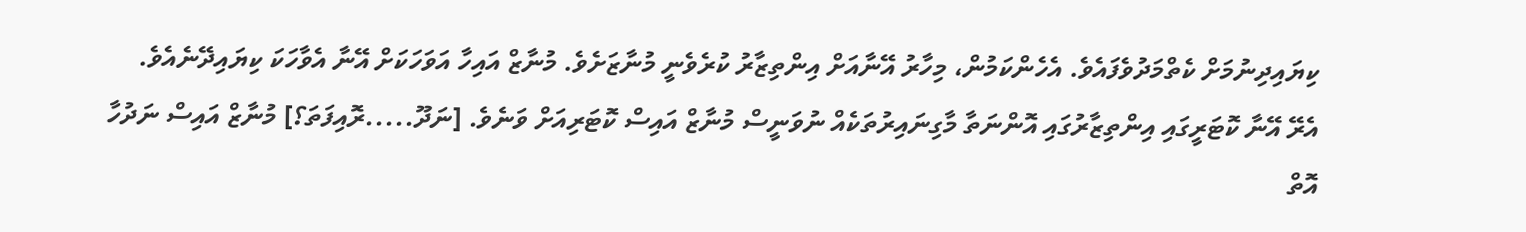ކިޔައިދިނުމަށް ކެތްމަދުވެފައެވެ. އެހެންކަމުން، މިހާރު އޭނާއަށް އިންތިޒާރު ކުރެވެނީ މުނާޒަށެވެ. މުނާޒް އައިހާ އަވަހަކަށް އޭނާ އެވާހަކަ ކިޔައިދޭނެއެވެ.
އެރޭ އޭނާ ކޮޓަރީގައި އިންތިޒާރުގައި އޮންނަތާ މާގިނައިރުތަކެއް ނުވަނީސް މުނާޒް އައިސް ކޮޓަރިއަށް ވަނެވެ. [ނަދޫ.....ރޮއިފަތަ؟] މުނާޒް އައިސް ނަދުހާ އޮތް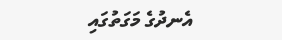އެނދުގެ މަގަތުގައި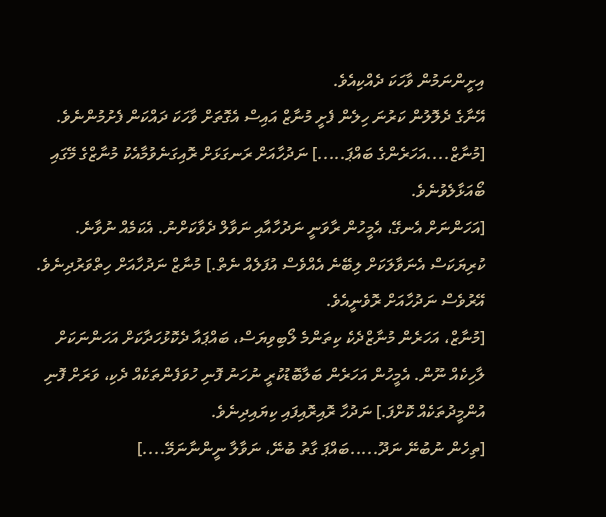އިށީންނަމުން ވާހަކަ ދެއްކިއެވެ.
އޭނާގެ ދެލޮލުން ކަރުނަ ހިލެން ފެށީ މުނާޒް އައިސް އެގޮތަށް ވާހަކަ ދައްކަން ފެށުމުންނެވެ.
[މުނާޒް....އަހަރެންގެ ބައްޕަ.....] ނަދުހާއަށް ރަނގަޅަށް ރޮއިގަނެވުމާއެކު މުނާޒްގެ މޭގައި ބޯއަޅާލެވުނެވެ.
[އަހަންނަށް އެނގޭ، އެމީހުން ރާވަނީ ނަދުހާއާއި ނަވާލް ދެވާކަށްނު. އެކަމެއް ނުވާނެ. ކުރިޔަކަސް އެނަވާލަކަށް ލިބޭނެ އެއްވެސް އުފަލެއް ނެތް.] މުނާޒް ނަދުހާއަށް ހިތްވަރުދިނެވެ. އޭރުވެސް ނަދުހާއަށް ރޮވެނީއެވެ.
[މުނާޒް، އަހަރެން މުނާޒްދެކެ ކިތަންމެ ލޯބިވިޔަސް، ބައްޕައާ ދެކޮޅުހަދާކަށް އަހަންނަކަށް ލާހިކެއް ނޫން. އެމީހުން އަހަރެން ބަލާބޮޑުކުރީ ނުހަނު ފޮނި ހުވަފެންތަކެއް ދެކި، ވަރަށް ފޮނި އުންމީދުތަކެއް ކޮށްފަ.] ނަދުހާ ރޮއިރޮއިފައި ކިޔައިދިނެވެ.
[ތިހެން ނުބުނޭ ނަދޫ.....ބައްޕަ ގާތު ބުނޭ، ނަވާލާ ނީންނާނަމޭ....]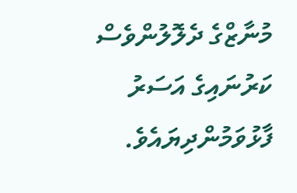މުނާޒްގެ ދެލޮލުންވެސް ކަރުނައިގެ އަސަރު ފާޅުވަމުންދިޔައެވެ.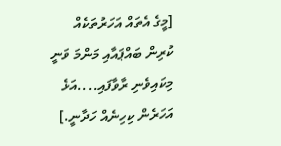[މީގެ އެތައް އަހަރުތަކެއް ކުރިން ބައްޕައާއި މަންމަ ވަނީ މިކައިވެނި ރާވާފައި....އަޅެ އަހަރެން ކިހިނެއް ހަދާނީ.]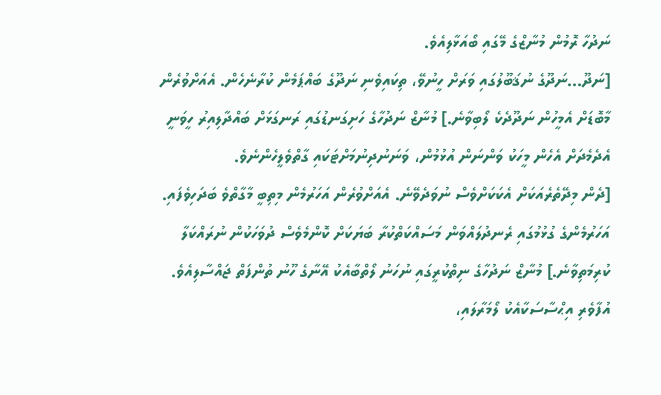ނަދުހާ ރޮމުން މުނާޒްގެ މޭގައި ބޯއަޅާލިއެވެ.
[ނަދޫ...ނަދޫގެ ނުޤަބޫލުގައި ވަރަށް ހީނުވޭ، ތިކައިވެނި ނަދޫގެ ބައްޕަމެން ކުރާނެހެން. އެއަށްވުރެން މާބޮޑަށް އެމީހުން ނަދޫދެކެ ލޯބިވާނެ.] މުނާޒް ނަދުހާގެ ހަށިގަނޑުގައި ރަނގަޅަށް ބައްދާލިއިރު ހީވަނީ އެދެމެދަށް އެހެން މީހަކު ވަންނަން އުޅުމުން، ވަނަނުދިނުމަށްޓަކައި ގާތްވެލީހެންނެވެ.
[ދެން މިދޭތެރެއަކަށް އެކަކަށްވެސް ނުވަދެވޭނެ. އެއަށްވުރެން އަހަރުމެން މިތިބީ މާގާތްވެ ބަދަހިވެފައި. އަހަރުމެންގެ ގުޅުމުގައި ރެނދުލައްވަން މަސައްކަތްކުރާ ބަޔަކަށް ކޮންމެވެސް ދުވަހަކުން ނުރައްކަލާ ކުރިމަތިވާނެ.] މުނާޒް ނަދުހާގެ ނިތްކުރީގައި ނުހަނު ލޯތްބާއެކު އޭނާގެ ހޫނު ތުންފަތް ޖައްސާލިއެވެ. އުފާވެރި އިޙްސާސަކާއެކު ލޯމަރާލައި،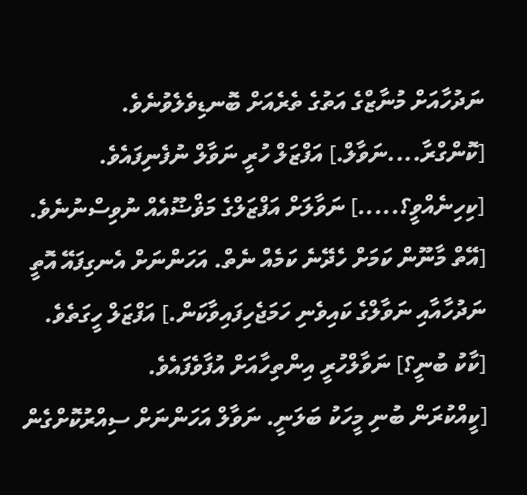ނަދުހާއަށް މުނާޒްގެ އަތުގެ ތެރެއަށް ބޮނޑިވެލެވުނެވެ.
[ކޮންގްރާ....ނަވާލް.] އަފްޒަލް ހުރީ ނަވާލް ނުފެނިފައެވެ.
[ކިހިނެއްވީ؟.....] ނަވާލަށް އަފްޒަލްގެ މަޥްޟޫއެއް ނުވިސްނުނެވެ.
[އޭތް މާނޫން ކަމަށް ހެދޭނެ ކަމެއް ނެތް. އަހަންނަށް އެނގިފައޭ އޮތީ ނަދުހާއާއި ނަވާލްގެ ކައިވެނި ހަމަޖެހިފައިވާކަން.] އަފްޒަލް ހީގަތެވެ.
[ކާކު ބުނީ؟] ނަވާލްހުރީ އިންތިހާއަށް އުފާވެފައެވެ.
[ކީއްކުރަން ބުނި މީހަކު ބަލަނީ. ނަވާލް އަހަންނަށް ސިއްރުކޮށްގެން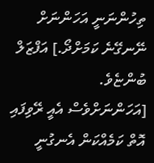ތިހުންނަނީ އަހަންނަށް ނޭނގޭނެ ކަމަށްދޯ.] އަފްޒަލް ބުންޏެވެ.
[އަހަންނަށްވެސް އެއީ ރޭވިފައި އޮތް ކަމެއްކަން އެނގުނީ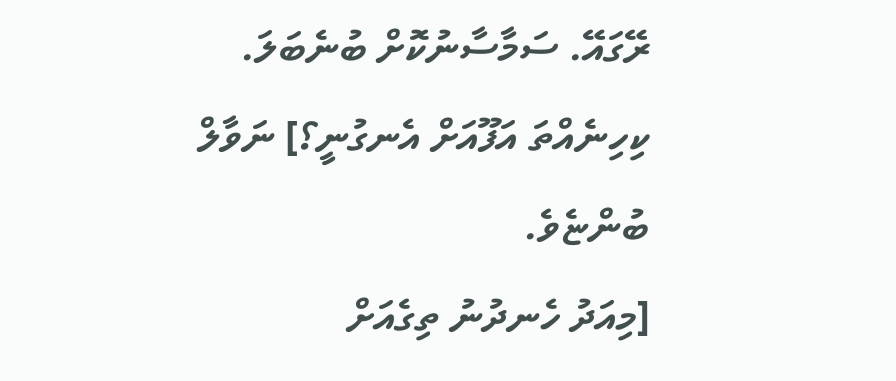ރޭގައޭ. ސަމާސާނުކޮށް ބުނެބަލަ. ކިހިނެއްތަ އަފޫއަށް އެނގުނީ؟] ނަވާލް ބުންޏެވެ.
[މިއަދު ހެނދުނު ތިގެއަށް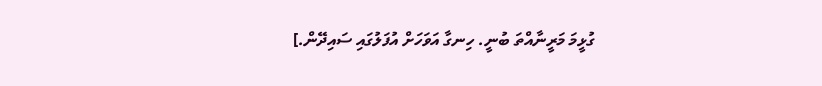ގުޅީމަ މަރީނާއްތަ ބުނީ. ހިނގާ އަވަހަށް އުފަލުގައި ސައިދޭން.]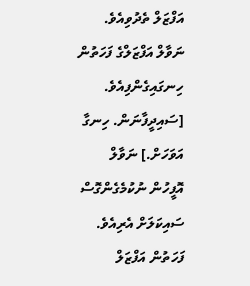އަފްޒަލް ތެދުވިއެވެ. ނަވާލް އަފްޒަލްގެ ފަހަތުން ހިނގައިގެންފިއެވެ.
[ސައިދީފާނަން. ހިނގާ އަވަހަށް.] ނަވާލް އޮފީހުން ނުކުމެގެންގޮސް ސައިކަލަށް އެރިއެވެ. ފަހަތުން އަފްޒަލް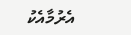އެރުމާއެކު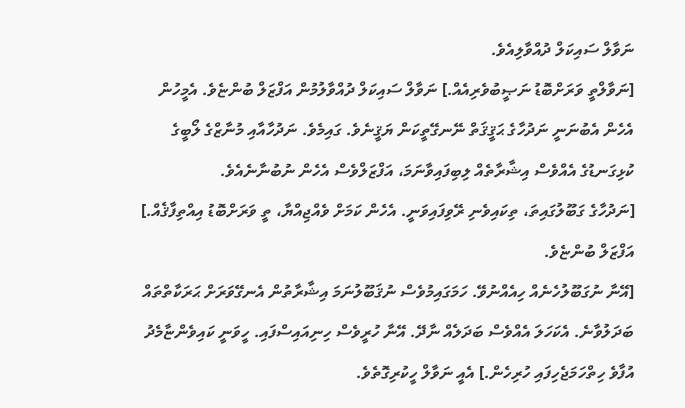ނަވާލް ސައިކަލް ދުއްވާލިއެވެ.
[ނަވާލްތީ ވަރަށްބޮޑު ނަޞީބުވެރިއެއް.] ނަވާލް ސައިކަލް ދުއްވާލުމުން އަފްޒަލް ބުންޏެވެ. އެމީހުން އެހެން އެބުނަނީ ނަދުހާގެ ޙަޤީޤަތް ނޭނގޭތީކަން ޔަޤީނެވެ. ގައިމެވެ. ނަދުހާއާއި މުނާޒްގެ ލޯބީގެ ކުޅިގަނޑުގެ އެއްވެސް އިޝާރާތެއް ލިބިފައިވާނަމަ، އަފްޒަލްވެސް އެހެން ނުބުނާނެއެވެ.
[ނަދުހާގެ ގަބޫލުގައިތަ، ތިކައިވެނި ރޭވިފައިވަނީ. އެހެން ކަމަށް ވެއްޖިއްޔާ، ތީ ވަރަށްބޮޑު އިއްތިފާޤެއް.] އަފްޒަލް ބުންޏެވެ.
[އޭނާ ނުގަބޫލުހެނެއް ހިއެއްނުވޭ. ހަމަގައިމުވެސް ނުޤަބޫލުނަމަ އިޝާރާތުން އެނގޭވަރަށް ޙަރަކާތްތައް ބަދަލުވާނެ. އެކަހަލަ އެއްވެސް ބަދަލެއް ނާދޭ. އޭނާ ހުރީވެސް ހިނިއައިސްފައި. ހީވަނީ ކައިވެންޏާމެދު އުފާވެ ހިތްހަމަޖެހިފައި ހުރިހެން.] އެއީ ނަވާލް ހީކުރިގޮތެވެ.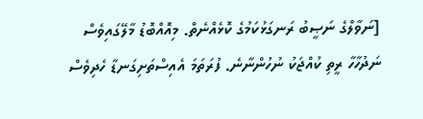[ނަވާލްގެ ނަޞީބު ރަނގަޅުކަމުގެ ކޮޅެއްނެތް. މިއޮއްބޮޑު މާލޭގައިވެސް ނަދުހާހާ ރީތި ކުއްޖަކު ނުހުންނާނެ. ފުރަތަމަ އެއިސްތަށިގަނޑާ ހެދިވެސް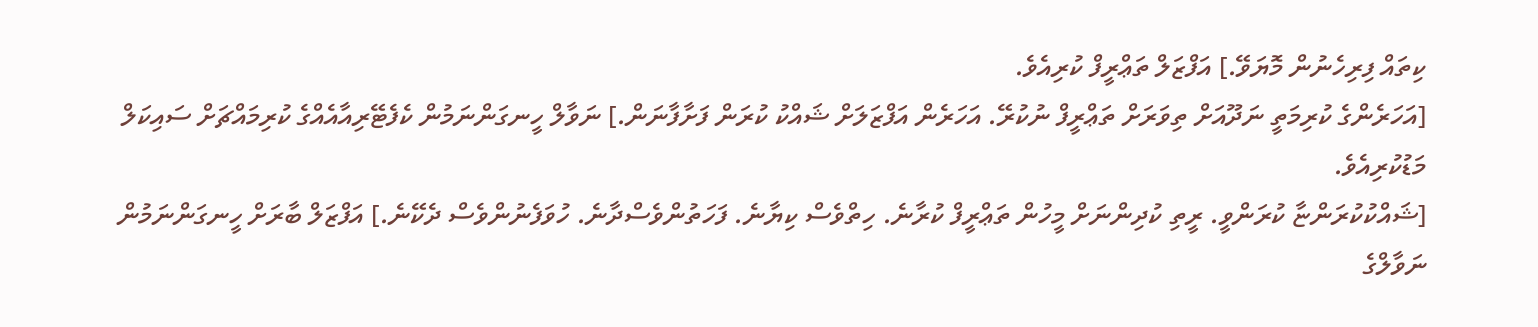ކިތައް ފިރިހެނުން މޮޔަވޭ.] އަފްޒަލް ތަޢްރީފް ކުރިއެވެ.
[އަހަރެންގެ ކުރިމަތީ ނަދޫއަށް ތިވަރަށް ތަޢްރީފް ނުކުރޭ. އަހަރެން އަފްޒަލަށް ޝައްކު ކުރަން ފަށާފާނަން.] ނަވާލް ހީނގަންނަމުން ކެފެޓޭރިއާއެއްގެ ކުރިމައްޗަށް ސައިކަލް މަޑުކުރިއެވެ.
[ޝައްކުކުރަންޏާ ކުރަންވީ. ރީތި ކުދިންނަށް މީހުން ތަޢްރީފް ކުރާނެ. ހިތްވެސް ކިޔާނެ. ފަހަތުންވެސްދާނެ. ހުވަފެނުންވެސް ދެކޭނެ.] އަފްޒަލް ބާރަށް ހީނގަންނަމުން ނަވާލްގެ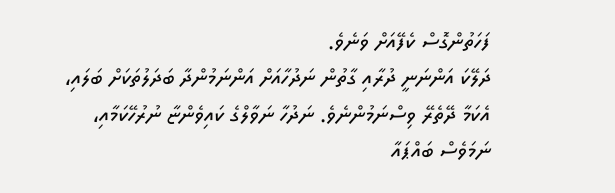ފަހަތުންގޮސް ކެފޭއަށް ވަނެވެ.
ދަލޭކަ އަންނަނީ ދުރާއި ގާތުން ނަދުހާއަށް އަންނަމުންދާ ބަދަލުތަކަށް ބަލައި، އެކަމާ ދޭތެރޭ ވިސްނަމުންނެވެ. ނަދުހާ ނަވާލްގެ ކައިވެންޏާ ނުރުހޭކަމާއި، ނަމަވެސް ބައްޕައާ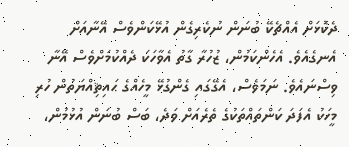ދެކޮޅަށް އެއްޗެކޭ ބުނަން ނުކެރިގެން އުޅޭކަންވެސް އޭނާއަށް އެނގެއެވެ. އެހެންކަމުން، ޒުހުރާ ގާތު އެވާހަކަ ދެއްކުމަށްވެސް އޭނާ ވިސްނައެވެ. ނަމަވެސް، އެގޭގައި ގެންގުޅޭ މީހެއްގެ ޙައިޘިއްޔަތުން ހުރި މީހަކު އެފަދަ ކަންތައްތަކުގެ ތެރެއަށް ވަދެ، ބަސް ބުނަން އުޅުމުން،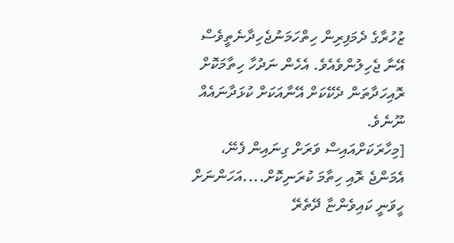ޒުހުރާގެ ދެމަފިރިން ހިތްހަމަނުޖެހިދާނެތީވެސް އޭނާ ޖެހިލުންވެއެވެ. އެހެން ނަދުހާ ހިތާމަކޮށް ރޮއިހަދާތަން ދެކޭކަށް އޭނާއަކަށް ކުޅަދާނައެއް ނޫނެވެ.
[މިހާރަކަށްއައިސް ވަރަށް ގިނައިން ފެނޭ، އެމަންޖެ ރޮއި ހިތާމަ ކުރަނިކޮށް....އަހަންނަށް ހީވަނީ ކައިވެންޏާ ދޭތެރޭ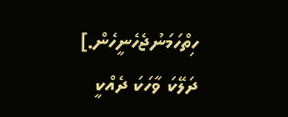ހިތްހަމަނުޖެހެނީހެން.] ދަލޭކަ ވާހަކަ ދެއްކީ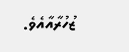ޒުހުރާއާއެވެ.